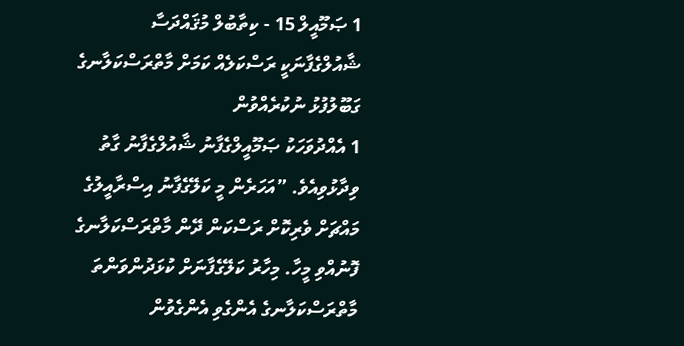1 ޞަމޫއީލް 15 - ކިތާބުލް މުޤައްދަސާ
ޝާއުލްގެފާނަކީ ރަސްކަލެއް ކަމަށް މާތްރަސްކަލާނގެ ގަބޫލުފުޅު ނުކުރެއްވުން
1 އެއްދުވަހަކު ޞަމޫއީލްގެފާނު ޝާއުލްގެފާނު ގާތު ވިދާޅުވިއެވެ. ”އަހަރެން މީ ކަލޭގެފާނު އިސްރާއީލުގެ މައްޗަށް ވެރިކޮށް ރަސްކަން ދޭން މާތްރަސްކަލާނގެ ފޮނުއްވި މީހާ. މިހާރު ކަލޭގެފާނަށް ކުޅަދުންވަންތަ މާތްރަސްކަލާނގެ އެންގެވި އެންގެވުން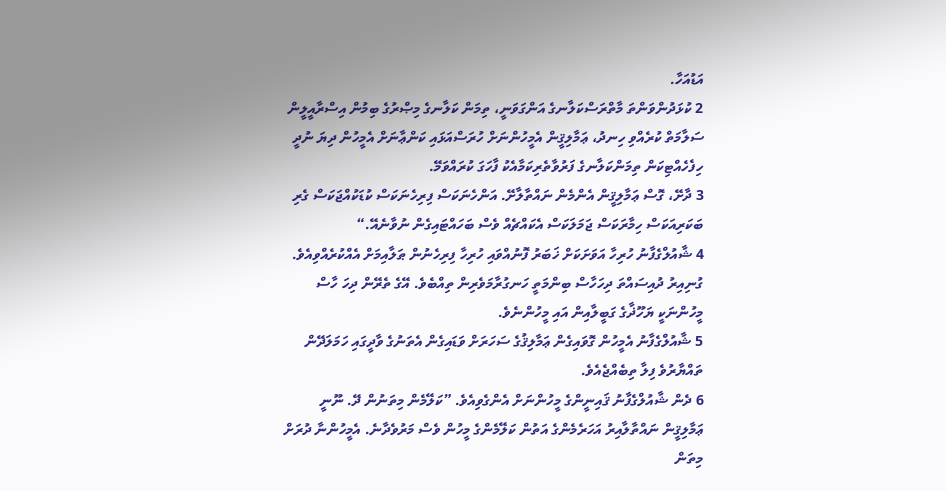އަޑުއަހާ.
2 ކުޅަދުންވަންތަ މާތްރަސްކަލާނގެ އަންގަވަނީ، ތިމަން ކަލާނގެ މިޞްރުގެ ބިމުން އިސްރާއީލީން ސަލާމަތް ކުރެއްވި ހިނދު، ޢަމާލިޤީން އެމީހުންނަށް ހުރަސްއަޅައި ކަންޢާނަށް އެމީހުން ދިޔަ ނުދީ ހިފެހެއްޓިކަން ތިމަންކަލާނގެ ފަރުވާތެރިކަމާއެކު ފާހަގަ ކުރައްވަމޭ.
3 ދާށޭ، ގޮސް ޢަމާލިޤީން އެންމެން ނައްތާލާށޭ. އަންހެނަކަސް ފިރިހެނަކަސް ކުޑަކުއްޖަކަސް ގެރި ބަކަރިއަކަސް ހިމާރަކަސް ޖަމަލަކަސް އެކައްޗެއް ވެސް ބަހައްޓައިގެން ނުވާނެއޭ.“
4 ޝާއުލްގެފާނު ހުރިހާ އަވަށަކަށް ޚަބަރު ފޮނުއްވައި ހުރިހާ ފިރިހެނުން ޠަލާއިމަށް އެއްކުރެއްވިއެވެ. ގުނިއިރު ދުއިސައްތަ ދިހަހާސް ބިންމަތީ ހަނގުރާމަވެރިން ތިއްބެވެ. އޭގެ ތެރޭން ދިހަ ހާސް މީހުންނަކީ ޔަހޫޛާގެ ގަބީލާއިން އައި މީހުންނެވެ.
5 ޝާއުލްގެފާނު އެމީހުން ގޮވައިގެން ޢަމާލިޤުގެ ސަހަރަށް ވަޑައިގެން އެތަނުގެ ވާދީގައި ހަމަލަދޭން ތައްޔާރުވެ ފިލާ ތިބެއްޖެއެވެ.
6 ދެން ޝާއުލްގެފާނު ޤައިނީންގެ މީހުންނަށް އެންގެވިއެވެ. ”ކަލޭމެން މިތަނުން ދޭ. ނޫނީ ޢަމާލިޤީން ނައްތާލާއިރު އަހަރެމެންގެ އަތުން ކަލޭމެންގެ މީހުން ވެސް މަރުވެދާނެ. އެމީހުންނާ ދުރަށް މިތަން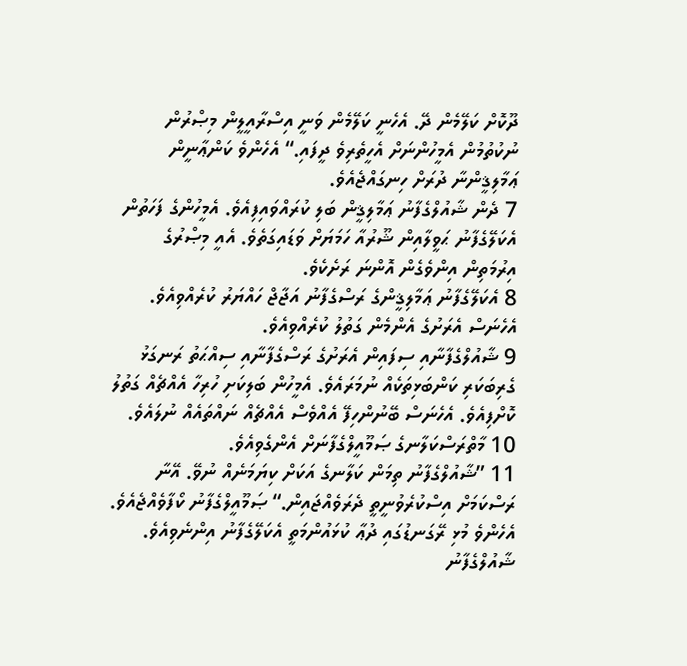ދޫކޮށް ކަލޭމެން ދޭ. އެހެނީ ކަލޭމެން ވަނީ އިސްރާއީލީން މިޞްރުން ނުކުތުމުން އެމީހުންނަށް އެހީތެރިވެ ދީފައި.“ އެހެންވެ ކަންޢާނީން ޢަމާލިޤީންނާ ދުރަށް ހިނގައްޖެއެވެ.
7 ދެން ޝާއުލްގެފާނު ޢަމާލިޤީން ބަލި ކުރައްވައިފިއެވެ. އެމީހުންގެ ފަހަތުން އެކަލޭގެފާނު ޙަވީލާއިން ޝޫރުއާ ހަމަޔަށް ވަޑައިގަތެވެ. އެއީ މިޞްރުގެ އިރުމަތިން އިންވެގެން އޮންނަ ރަށެކެވެ.
8 އެކަލޭގެފާނު ޢަމާލިޤީންގެ ރަސްގެފާނު އަޖާޖް ހައްޔަރު ކުރެއްވިއެވެ. އެހެނަސް އެރަށުގެ އެންމެން ގަތުލު ކުރެއްވިއެވެ.
9 ޝާއުލްގެފާނާއި ސިފައިން އެރަށުގެ ރަސްގެފާނާއި ސިއްޙަތު ރަނގަޅު ގެރިބަކަރި ކަންބަޅިތަކެއް ނުމަރައެވެ. އެމީހުން ބަލިކަށި ހުރިހާ އެއްޗެއް ގަތުލު ކޮށްފިއެވެ. އެހެނަސް ބޭނުންހިފޭ އެއްވެސް އެއްޗެއް ނައްތައެއް ނުލައެވެ.
10 މާތްރަސްކަލާނގެ ޞަމޫއީލްގެފާނަށް އެންގެވިއެވެ.
11 ”ޝާއުލްގެފާނު ތިމަން ކަލާނގެ އަކަށް ކިޔަމަނެއް ނުވޭ. އޭނާ ރަސްކަމަށް އިސްކުރެވުނީތީ ދެރަވެއްޖައިން.“ ޞަމޫއީލްގެފާނު ކޯފާވެއްޖެއެވެ. އެހެންވެ މުޅި ރޭގަނޑުގައި ދުޢާ ކުޅައުންމަތީ އެކަލޭގެފާނު އިންނެވިއެވެ.
ޝާއުލްގެފާނު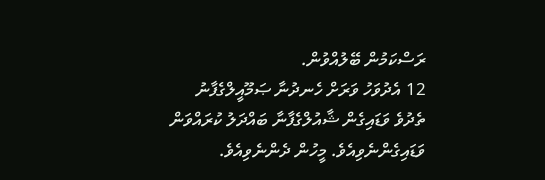ރަސްކަމުން ބޭލުއްވުން.
12 އެދުވަހު ވަރަށް ހެނދުނާ ޞަމޫއީލްގެފާނު ތެދުވެ ވަޑައިގެން ޝާއުލްގެފާނާ ބައްދަލު ކުރައްވަން ވަޑައިގެންނެވިއެވެ. މީހުން ދެންނެވިއެވެ.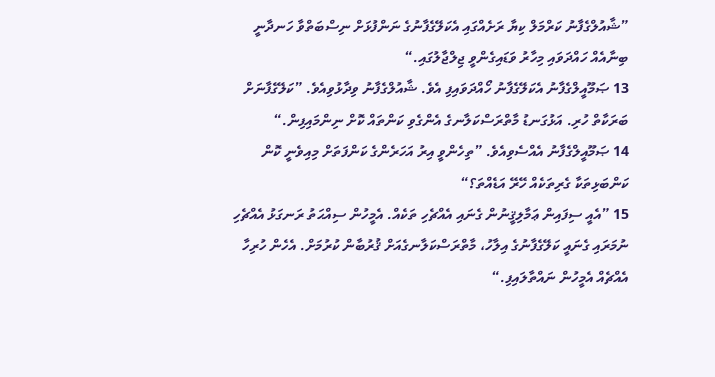”ޝާއުލްގެފާނު ކަރްމަލް ކިޔާ ރަށެއްގައި އެކަލޭގެފާނުގެ ނަންފުޅަށް ނިސްބަތްވާ ހަނދާނީ ބިނާއެއް ހައްދަވައި މިހާރު ވަޑައިގެންވީ ޖިލްޖާލުގައި.“
13 ޞަމޫއީލްގެފާނު އެކަލޭގެފާނު ހޯއްދަވައިފި އެވެ. ޝާއުލްގެފާނު ވިދާޅުވިއެވެ. ”ކަލޭގެފާނަށް ބަރަކާތް ހުރި. އަޅުގަނޑު މާތްރަސްކަލާނގެ އެންގެވި ކަންތައް ކޮށް ނިންމައިފިން.“
14 ޞަމޫއީލްގެފާނު އެއްސެވިއެވެ. ”ތިހެންވީ އިރު އަހަރެންގެ ކަންފަތަށް މިއިވެނީ ކޮން ކަންބަޅިތަކާ ގެރިތަކެއް ހޭރޭ އަޑެއްތަ؟“
15 ”އެއީ ސިފައިން ޢަމާލިޤީނުން ގެނައި އެއްޗެހި ތަކެއް. އެމީހުން ސިއްޙަތު ރަނގަޅު އެއްޗެހި ނުމަރައި ގެނައީ ކަލޭގެފާނުގެ އިލާހު، މާތްރަސްކަލާނގެއަށް ޤުރުބާން ކުރުމަށް. އެހެން ހުރިހާ އެއްޗެއް އެމީހުން ނައްތާލައިފި.“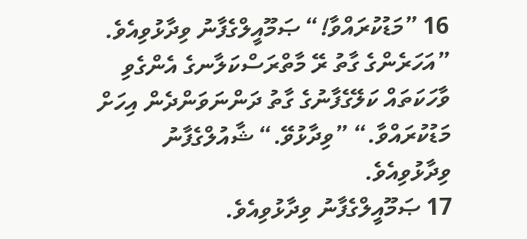16 ”މަޑުކުރައްވާ!“ ޞަމޫއީލްގެފާނު ވިދާޅުވިއެވެ. ”އަހަރެންގެ ގާތު ރޭ މާތްރަސްކަލާނގެ އެންގެވި ވާހަކަތައް ކަލޭގެފާނުގެ ގާތު ދަންނަވަންދެން އިހަށް މަޑުކުރައްވާ.“ ”ވިދާޅުވޭ.“ ޝާއުލްގެފާނު ވިދާޅުވިއެވެ.
17 ޞަމޫއީލްގެފާނު ވިދާޅުވިއެވެ.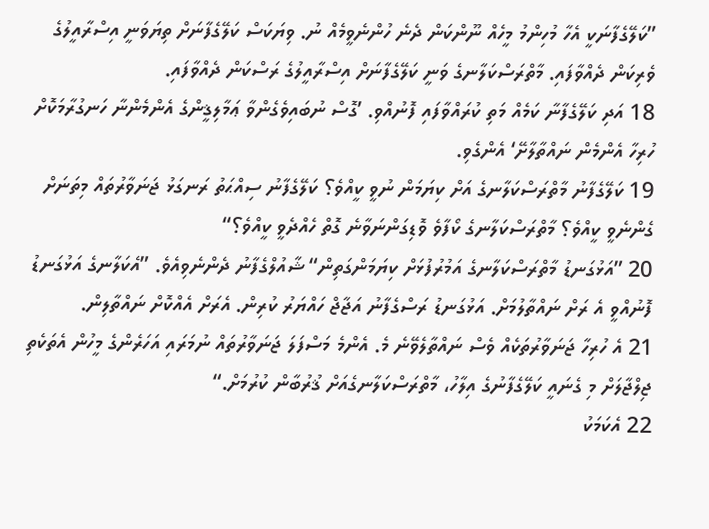”ކަލޭގެފާނަކީ އެހާ މުހިންމު މީހެއް ނޫންކަން ދެނެ ހުންނެވީމެއް ނު. ވިޔަކަސް ކަލޭގެފާނަށް ތިޔަވަނީ އިސްރާއީލުގެ ވެރިކަން ދެއްވާފައި. މާތްރަސްކަލާނގެ ވަނީ ކަލޭގެފާނަށް އިސްރާއީލުގެ ރަސްކަން ދެއްވާފައި.
18 އަދި ކަލޭގެފާނާ ކަމެއް މަތި ކުރައްވާފައި ފޮނުއްވި. ’ގޮސް ނުބައިވެގެންވާ ޢަމާލިޤީންގެ އެންމެންނާ ހަނގުރާމަކޮށް ހުރިހާ އެންމެން ނައްތާލާށޭ‘ އެންގެވި.
19 ކަލޭގެފާނު މާތްރަސްކަލާނގެ އަށް ކިޔަމަން ނުވީ ކީއްވެ؟ ކަލޭގެފާނު ސިއްޙަތު ރަނގަޅު ޖަނަވާރުތައް މިތަނަށް ގެންނެވީ ކީއްވެ؟ މާތްރަސްކަލާނގެ ކޯފާވެ ވޮޑިގަންނަވާނެ ގޮތް ހެއްދެވީ ކީއްވެ؟“
20 ”އަޅުގަނޑު މާތްރަސްކަލާނގެ އަމުރުފުޅަށް ކިޔަމަންގަތިން“ ޝާއުލްގެފާނު ދެންނެވިއެވެ. ”އެކަލާނގެ އަޅުގަނޑު ފޮނުއްވީ އެ ރަށް ނައްތާލުމަށް. އަޅުގަނޑު ރަސްގެފާނު އަޖާޖް ހައްޔަރު ކުރިން. އެރަށް އެއްކޮށް ނައްތާލިން.
21 އެ ހުރިހާ ޖަނަވާރުތަކެއް ވެސް ނައްތާލެވޭނެ މެ. އެންމެ މަސްފަލަ ޖަނަވާރުތައް ނުމަރައި އަހަރެންގެ މީހުން އެތަކެތި ޖިލްޖާލަށް މި ގެނައީ ކަލޭގެފާނުގެ އިލާހު، މާތްރަސްކަލާނގެއަށް ޤުރުބާން ކުރުމަށް.“
22 އެކަމަކު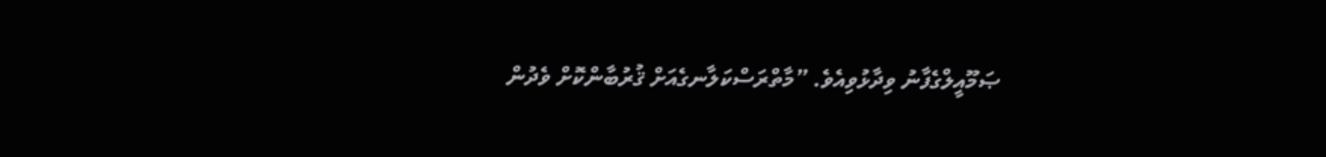ޞަމޫއީލްގެފާނު ވިދާޅުވިއެވެ. ”މާތްރަސްކަލާނގެއަށް ޤުރުބާންކޮށް ވެދުން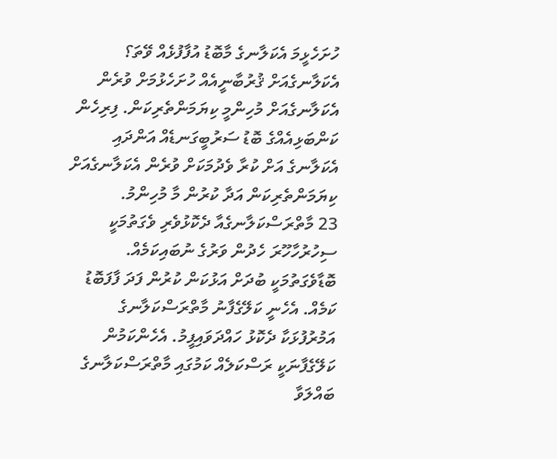ހުށަހެޅީމަ އެކަލާނގެ މާބޮޑު އުފާފުޅެއް ވޭތަ؟ އެކަލާނގެއަށް ޤުރުބާނީއެއް ހުށަހެޅުމަށް ވުރެން އެކަލާނގެއަށް މުހިންމީ ކިޔަމަންތެރިކަން. ފިރިހެން ކަންބަޅިއެއްގެ ބޮޑު ސަރުބީގަނޑެއް އަންދައި އެކަލާނގެ އަށް ކުރާ ވެދުމަކަށް ވުރެން އެކަލާނގެއަށް ކިޔަމަންތެރިކަން އަދާ ކުރުން މާ މުހިންމު.
23 މާތްރަސްކަލާނގެއާ ދެކޮޅުވެރި ވެގަތުމަކީ ސިހުރުހާހޫރަ ހެދުން ވަރުގެ ނުބައިކަމެއް. ބޮޑާވެގަތުމަކީ ބުދަށް އަޅުކަން ކުރުން ފަދަ ފާފަބޮޑު ކަމެއް. އެހެނީ ކަލޭގެފާނު މާތްރަސްކަލާނގެ އަމުރުފުޅަކާ ދެކޮޅު ހައްދަވައިފީމު. އެހެންކަމުން ކަލޭގެފާނަކީ ރަސްކަލެއް ކަމުގައި މާތްރަސްކަލާނގެ ބައްލަވާ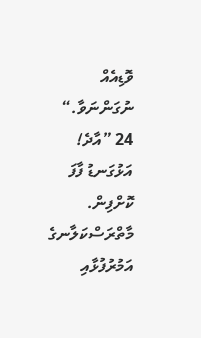ވޮޑިއެއް ނުގަންނަވާ.“
24 ”އާދެ! އަޅުގަނޑު ފާފަ ކޮށްފިން. މާތްރަސްކަލާނގެ އަމުރުފުޅާއި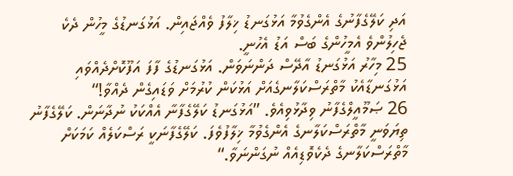އަދި ކަލޭގެފާނުގެ އެންގެވުމާ އަޅުގަނޑު ޚިލާފު ވެއްޖައިން. އަޅުގަނޑުގެ މީހުން ދެކެ ޖެހިލުންވެ އެމީހުންގެ ބަސް އަޑު އެހުނީ.
25 މިހާރު އަޅުގަނޑު އާދޭސް ދަންނަވަން. އަޅުގަނޑުގެ ފާފަ އަފޫކޮށްދެއްވައި އަޅުގަނޑާއެކު މާތްރަސްކަލާނގެއަށް އަޅުކަން ކުރުމަށް ވަޑައިގެން ދެއްވާ!“
26 ޞަމޫއީލްގެފާނު ވިދާޅުވިއެވެ. ”އަޅުގަނޑު ކަލޭގެފާނާ އެއްކަކު ނުދާނަން. ކަލޭގެފާނު ތިޔަވަނީ މާތްރަސްކަލާނގެ އެންގެވުމާ ޚިލާފުވެފަ. ކަލޭގެފާނަކީ ރަސްކަލެއް ކަމަކަށް މާތްރަސްކަލާނގެ ދެކެވޮޑިއެއް ނުގަންނަވާ.“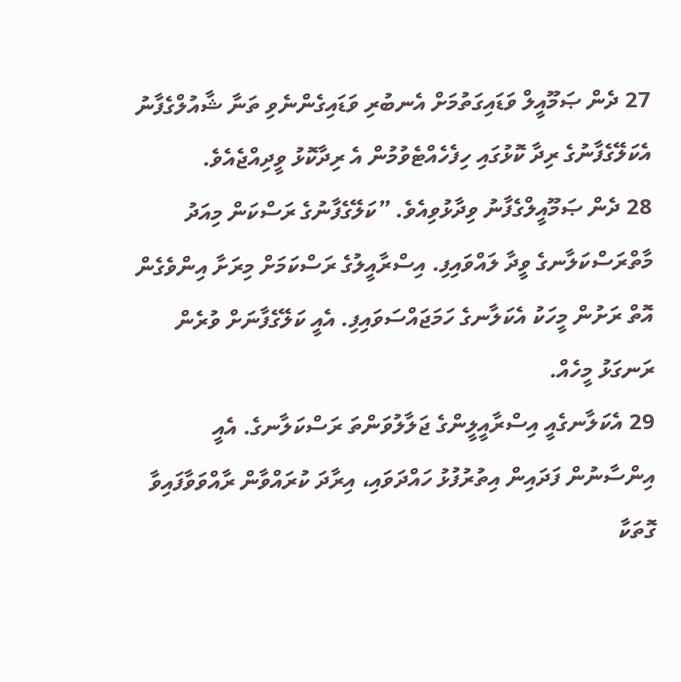27 ދެން ޞަމޫއީލް ވަޑައިގަތުމަށް އެނބުރި ވަޑައިގެންނެވި ތަނާ ޝާއުލްގެފާނު އެކަލޭގެފާނުގެ ރިދާ ކޮޅުގައި ހިފެހެއްޓެވުމުން އެ ރިދާކޮޅު ވީދިއްޖެއެވެ.
28 ދެން ޞަމޫއީލްގެފާނު ވިދާޅުވިއެވެ. ”ކަލޭގެފާނުގެ ރަސްކަން މިއަދު މާތްރަސްކަލާނގެ ވީދާ ލައްވައިފި. އިސްރާއީލުގެ ރަސްކަމަށް މިރަށާ އިންވެގެން އޮތް ރަށުން މީހަކު އެކަލާނގެ ހަމަޖައްސަވައިފި. އެއީ ކަލޭގެފާނަށް ވުރެން ރަނގަޅު މީހެއް.
29 އެކަލާނގެއީ އިސްރާއީލީންގެ ޖަލާލުވަންތަ ރަސްކަލާނގެ. އެއީ އިންސާނުން ފަދައިން އިތުރުފުޅު ހައްދަވައި، އިރާދަ ކުރައްވާން ރާއްވަވާފައިވާ ގޮތަކާ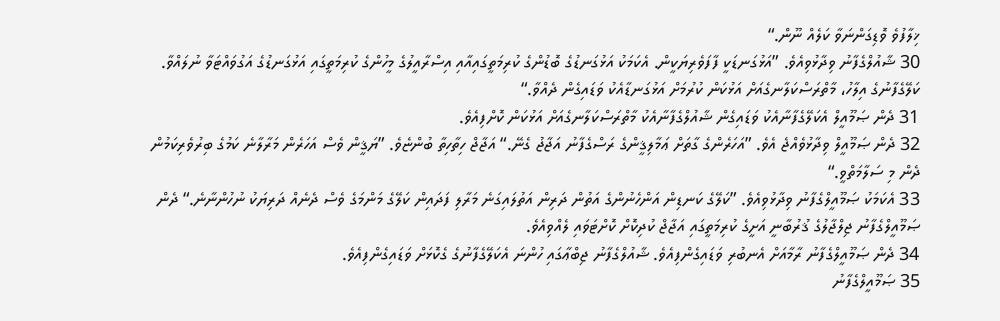ޚިލާފުވެ ވޮޑިގަންނަވާ ކަލެއް ނޫން.“
30 ޝާއުލްގެފާނު ވިދާޅުވިއެވެ. ”އަޅުގަނޑަކީ ފާފަވެރިޔަކީން. އެކަމަކު އަޅުގަނޑުގެ ބޮޑުންގެ ކުރިމަތީގައިއާއި އިސްރާއީލުގެ މީހުންގެ ކުރިމަތީގައި އަޅުގަނޑުގެ އަގުވައްޓަވާ ނުލައްވާ. ކަލޭގެފާނުގެ އިލާހު، މާތްރަސްކަލާނގެއަށް އަޅުކަން ކުރުމަށް އަޅުގަނޑާއެކު ވަޑައިގެން ދެއްވާ.“
31 ދެން ޞަމޫއީލް އެކަލޭގެފާނާއެކު ވަޑައިގެން ޝާއުލްގެފާނާއެކު މާތްރަސްކަލާނގެއަށް އަޅުކަން ކޮށްފިއެވެ.
32 ދެން ޞަމޫއީލް ވިދާޅުވެއްޖެ އެވެ. ”އަހަރެންގެ ގާތަށް ޢަމާލިޤީންގެ ރަސްގެފާނު އަޖާޖު ގެނޭ.“ އަޖާޖް ހިތާހިތާ ބުންޏެވެ. ”ޔަޤީން ވެސް އަހަރެން މަރާލާނެ ކަމުގެ ބިރުވެރިކަމުން ދެން މި ސަލާމަތްވީ.“
33 އެކަމަކު ޞަމޫއީލްގެފާނު ވިދާޅުވިއެވެ. ”ކަލޭގެ ކަނޑިން އަންހެނުންގެ އަތުން ދަރިން އަތުލައިގަނެ މަރާލި ފަދައިން ކަލޭގެ މަންމަގެ ވެސް ދެނެއް ދަރިޔަކު ނުހުންނާނެ.“ ދެން ޞަމޫއީލްގެފާނު ޖިލްޖާލުގެ ޤުރުބާނީ އަށީގެ ކުރިމަތީގައި އަޖާޖް ކުދިކޮށް ކޮށްޓަވައި ލެއްވިއެވެ.
34 ދެން ޞަމޫއީލްގެފާނު ރާމާއަށް އެނބުރި ވަޑައިގެންފިއެވެ. ޝާއުލްގެފާނު ޖިބްޢާގައި ހުންނަ އެކަލޭގެފާނުގެ ގެކޮޅަށް ވަޑައިގެންފިއެވެ.
35 ޞަމޫއީލްގެފާނު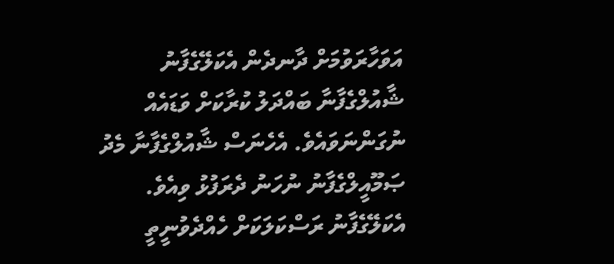އަވަހާރަވުމަށް ދާނދެން އެކަލޭގެފާނު ޝާއުލްގެފާނާ ބައްދަލު ކުރާކަށް ވަޑައެއް ނުގަންނަވައެވެ. އެހެނަސް ޝާއުލްގެފާނާ މެދު ޞަމޫއީލްގެފާނު ނުހަނު ދެރަފުޅު ވިއެވެ. އެކަލޭގެފާނު ރަސްކަލަކަށް ހެއްދެވުނީތީ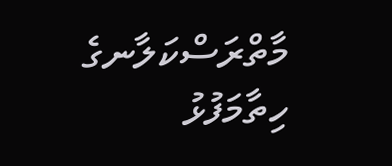މާތްރަސްކަލާނގެ ހިތާމަފުޅު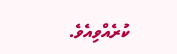ކުރެއްވިއެވެ.